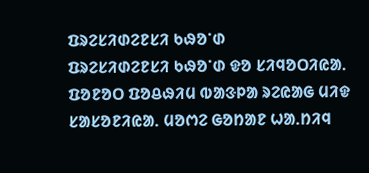ᱯᱨᱮᱥᱤᱰᱮᱱᱥᱤ ᱠᱷᱚᱸᱰ
ᱯᱨᱮᱥᱤᱰᱮᱱᱥᱤ ᱠᱷᱚᱸᱰ ᱫᱚ ᱥᱤᱧᱚᱛᱤᱭᱟᱹ ᱯᱚᱱᱚᱛ ᱯᱚᱪᱷᱤᱢ ᱵᱟᱝᱞᱟ ᱨᱮᱭᱟᱜ ᱢᱤᱫ ᱥᱟᱥᱚᱱᱤᱭᱟᱹ ᱢᱚᱬᱮ ᱜᱚᱴᱟᱱ ᱦᱟᱹᱴᱤᱧ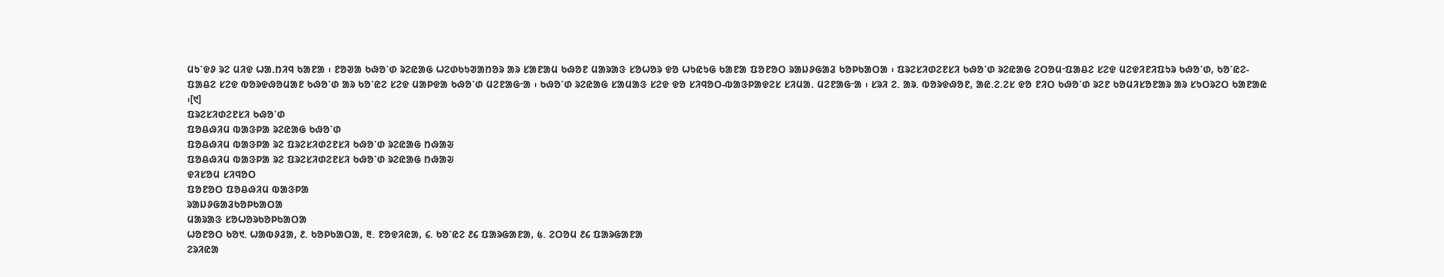ᱢᱩᱸᱫᱽ ᱨᱮ ᱢᱤᱫ ᱦᱟᱹᱴᱤᱧ ᱠᱟᱱᱟ ᱾ ᱱᱚᱣᱟ ᱠᱷᱚᱸᱰ ᱨᱮᱭᱟᱜ ᱦᱮᱰᱠᱩᱣᱟᱴᱚᱨ ᱟᱨ ᱥᱟᱱᱟᱢ ᱠᱷᱚᱱ ᱢᱟᱨᱟᱝ ᱥᱚᱦᱚᱨ ᱫᱚ ᱦᱩᱭᱩᱜ ᱠᱟᱱᱟ ᱯᱚᱱᱚᱛ ᱨᱟᱡᱽᱜᱟᱲ ᱠᱚᱞᱠᱟᱛᱟ ᱾ ᱯᱨᱮᱥᱤᱰᱮᱱᱥᱤ ᱠᱷᱚᱸᱰ ᱨᱮᱭᱟᱜ ᱮᱛᱚᱢᱼᱯᱟᱪᱮ ᱥᱮᱫ ᱢᱮᱫᱤᱱᱤᱯᱩᱨ ᱠᱷᱚᱸᱰ, ᱠᱚᱸᱭᱮ-ᱯᱟᱪᱮ ᱥᱮᱫ ᱵᱚᱨᱫᱷᱚᱢᱟᱱ ᱠᱷᱚᱸᱰ ᱟᱨ ᱠᱚᱸᱭᱮ ᱥᱮᱫ ᱢᱟᱞᱫᱟ ᱠᱷᱚᱸᱰ ᱢᱮᱱᱟᱜᱼᱟ ᱾ ᱠᱷᱚᱸᱰ ᱨᱮᱭᱟᱜ ᱥᱟᱢᱟᱝ ᱥᱮᱫ ᱫᱚ ᱥᱤᱧᱚᱛ-ᱵᱟᱝᱞᱟᱫᱮᱥ ᱥᱤᱢᱟᱹ ᱢᱮᱱᱟᱜᱼᱟ ᱾ ᱥᱨᱤ ᱮ. ᱟᱨ. ᱵᱚᱨᱫᱷᱚᱱ, ᱟᱭ.ᱮ.ᱮᱥ ᱫᱚ ᱱᱤᱛ ᱠᱷᱚᱸᱰ ᱨᱮᱱ ᱠᱚᱢᱤᱥᱚᱱᱟᱨ ᱟᱨ ᱥᱩᱛᱨᱮᱛ ᱠᱟᱱᱟᱭ ᱾[᱑]
ᱯᱨᱮᱥᱤᱰᱮᱱᱥᱤ ᱠᱷᱚᱸᱰ
ᱯᱚᱪᱷᱤᱢ ᱵᱟᱝᱞᱟ ᱨᱮᱭᱟᱜ ᱠᱷᱚᱸᱰ
ᱯᱚᱪᱷᱤᱢ ᱵᱟᱝᱞᱟ ᱨᱮ ᱯᱨᱮᱥᱤᱰᱮᱱᱥᱤ ᱠᱷᱚᱸᱰ ᱨᱮᱭᱟᱜ ᱴᱷᱟᱶ
ᱯᱚᱪᱷᱤᱢ ᱵᱟᱝᱞᱟ ᱨᱮ ᱯᱨᱮᱥᱤᱰᱮᱱᱥᱤ ᱠᱷᱚᱸᱰ ᱨᱮᱭᱟᱜ ᱴᱷᱟᱶ
ᱫᱤᱥᱚᱢ ᱥᱤᱧᱚᱛ
ᱯᱚᱱᱚᱛ ᱯᱚᱪᱷᱤᱢ ᱵᱟᱝᱞᱟ
ᱨᱟᱡᱽᱜᱟᱲᱠᱚᱞᱠᱟᱛᱟ
ᱢᱟᱨᱟᱝ ᱥᱚᱦᱚᱨᱠᱚᱞᱠᱟᱛᱟ
ᱦᱚᱱᱚᱛ ᱠᱚ᱑. ᱦᱟᱵᱽᱲᱟ, ᱒. ᱠᱚᱞᱠᱟᱛᱟ, ᱓. ᱱᱚᱫᱤᱭᱟ, ᱔. ᱠᱚᱸᱭᱮ ᱒᱔ ᱯᱟᱨᱜᱟᱱᱟ, ᱕. ᱮᱛᱚᱢ ᱒᱔ ᱯᱟᱨᱜᱟᱱᱟ
ᱮᱨᱤᱭᱟ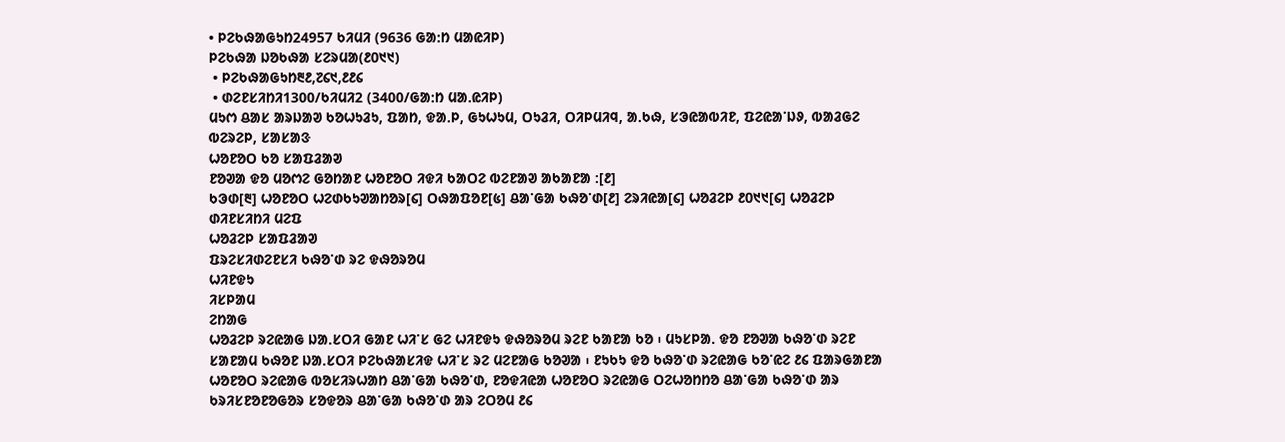• ᱞᱮᱠᱷᱟᱜᱩᱴ24957 ᱠᱤᱢᱤ (9636 ᱜᱟᱺᱴ ᱢᱟᱭᱤᱞ)
ᱞᱮᱠᱷᱟ ᱡᱚᱠᱷᱟ ᱥᱮᱨᱢᱟ(᱒᱐᱑᱑)
 • ᱞᱮᱠᱷᱟᱜᱩᱴ᱓᱒,᱗᱔᱑,᱒᱒᱔
 • ᱰᱮᱱᱥᱤᱴᱤ1300/ᱠᱤᱢᱤ2 (3400/ᱜᱟᱺᱴ ᱢᱟᱹᱭᱤᱞ)
ᱢᱩᱬ ᱪᱟᱥ ᱟᱨᱡᱟᱣ ᱠᱚᱦᱩᱲᱩ, ᱯᱟᱴ, ᱫᱟᱹᱞ, ᱜᱩᱦᱩᱢ, ᱛᱩᱲᱤ, ᱛᱤᱞᱢᱤᱧ, ᱟᱹᱠᱷ, ᱥᱳᱭᱟᱵᱤᱱ, ᱯᱮᱭᱟᱸᱡᱽ, ᱵᱟᱲᱜᱮ ᱵᱮᱨᱮᱞ, ᱥᱟᱥᱟᱝ
ᱦᱚᱱᱚᱛ ᱠᱚ ᱥᱟᱯᱲᱟᱣ
ᱱᱚᱣᱟ ᱫᱚ ᱢᱚᱬᱮ ᱜᱚᱴᱟᱱ ᱦᱚᱱᱚᱛ ᱤᱫᱤ ᱠᱟᱛᱮ ᱵᱮᱱᱟᱣ ᱟᱠᱟᱱᱟ :[᱒]
ᱠᱳᱰ[᱓] ᱦᱚᱱᱚᱛ ᱦᱮᱰᱠᱩᱣᱟᱴᱚᱨ[᱔] ᱛᱷᱟᱯᱚᱱ[᱕] ᱪᱟᱸᱜᱟ ᱠᱷᱚᱸᱰ[᱒] ᱮᱨᱤᱭᱟ[᱔] ᱦᱚᱲᱮᱞ ᱒᱐᱑᱑[᱔] ᱦᱚᱲᱮᱞ ᱰᱤᱱᱥᱤᱴᱤ ᱢᱮᱯ
ᱦᱚᱲᱮᱞ ᱥᱟᱯᱲᱟᱣ
ᱯᱨᱮᱥᱤᱰᱮᱱᱥᱤ ᱠᱷᱚᱸᱰ ᱨᱮ ᱫᱷᱚᱨᱚᱢ
ᱦᱤᱱᱫᱩ
ᱤᱥᱞᱟᱢ
ᱮᱴᱟᱜ
ᱦᱚᱲᱮᱞ ᱨᱮᱭᱟᱜ ᱡᱟᱹᱥᱛᱤ ᱜᱟᱱ ᱦᱤᱸᱥ ᱜᱮ ᱦᱤᱱᱫᱩ ᱫᱷᱚᱨᱚᱢ ᱨᱮᱱ ᱠᱟᱱᱟ ᱠᱚ ᱾ ᱢᱩᱥᱞᱟᱹ ᱫᱚ ᱱᱚᱣᱟ ᱠᱷᱚᱸᱰ ᱨᱮᱱ ᱥᱟᱱᱟᱢ ᱠᱷᱚᱱ ᱡᱟᱹᱥᱛᱤ ᱞᱮᱠᱷᱟᱥᱤᱫ ᱦᱤᱸᱥ ᱨᱮ ᱢᱮᱱᱟᱜ ᱠᱚᱣᱟ ᱾ ᱱᱩᱠᱩ ᱫᱚ ᱠᱷᱚᱸᱰ ᱨᱮᱭᱟᱜ ᱠᱚᱸᱭᱮ ᱒᱔ ᱯᱟᱨᱜᱟᱱᱟ ᱦᱚᱱᱚᱛ ᱨᱮᱭᱟᱜ ᱵᱚᱥᱤᱨᱦᱟᱴ ᱪᱟᱸᱜᱟ ᱠᱷᱚᱸᱰ, ᱱᱚᱫᱤᱭᱟ ᱦᱚᱱᱚᱛ ᱨᱮᱭᱟᱜ ᱛᱮᱦᱚᱴᱴᱚ ᱪᱟᱸᱜᱟ ᱠᱷᱚᱸᱰ ᱟᱨ ᱠᱨᱤᱥᱱᱚᱱᱚᱜᱚᱨ ᱥᱚᱫᱚᱨ ᱪᱟᱸᱜᱟ ᱠᱷᱚᱸᱰ ᱟᱨ ᱮᱛᱚᱢ ᱒᱔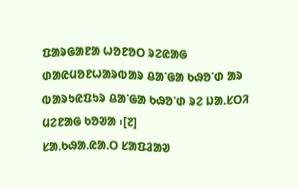ᱯᱟᱨᱜᱟᱱᱟ ᱦᱚᱱᱚᱛ ᱨᱮᱭᱟᱜ ᱰᱟᱭᱢᱚᱱᱦᱟᱨᱵᱟᱨ ᱪᱟᱸᱜᱟ ᱠᱷᱚᱸᱰ ᱟᱨ ᱵᱟᱨᱩᱭᱯᱩᱨ ᱪᱟᱸᱜᱟ ᱠᱷᱚᱸᱰ ᱨᱮ ᱡᱟᱹᱥᱛᱤ ᱢᱮᱱᱟᱜ ᱠᱚᱣᱟ ᱾[᱗]
ᱥᱟᱹᱠᱷᱟᱹᱭᱟᱹᱛ ᱥᱟᱯᱲᱟᱣ